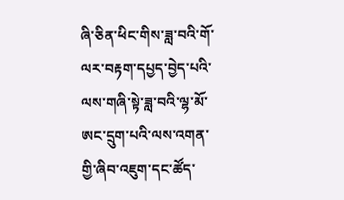ཞི་ཅིན་ཕིང་གིས་ཟླ་བའི་གོ་ལར་བརྟག་དཔྱད་བྱེད་པའི་ལས་གཞི་སྟེ་ཟླ་བའི་ལྷ་མོ་ཨང་དྲུག་པའི་ལས་འགན་གྱི་ཞིབ་འཇུག་དང་ཚོད་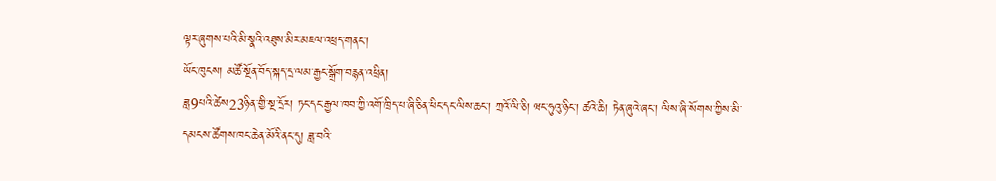ལྟར་ཞུགས་པའི་མི་སྣའི་འཐུས་མིར་མཇལ་འཕྲད་གནང་།
ཡོང་ཁུངས། མཚོ་སྔོན་བོད་སྐད་དྲ་ལམ་རྒྱང་སྒྲོག་བརྙན་འཕྲིན།
ཟླ9པའི་ཚེས23ཉིན་གྱི་སྔ་དྲོར། ཏང་དང་རྒྱལ་ཁབ་ཀྱི་འགོ་ཁྲིད་པ་ཞི་ཅིན་ཕིང་དང་ལིས་ཆང་། ཀྲའོ་ལི་ཅི། ཝང་ཧུའུ་ཉིང་། ཚའེ་ཆི། ཏེན་ཞུའེ་ཞང་། ལིས་ཞི་སོགས་ཀྱིས་མི་དམངས་ཚོགས་ཁང་ཆེན་མོའི་ནང་དུ། ཟླ་བའི་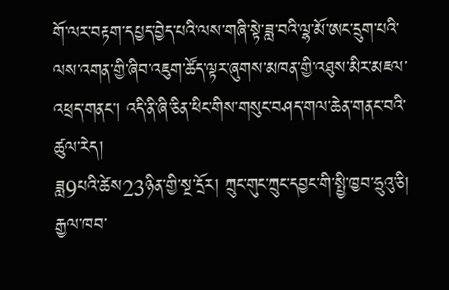གོ་ལར་བརྟག་དཔྱད་བྱེད་པའི་ལས་གཞི་སྟེ་ཟླ་བའི་ལྷ་མོ་ཨང་དྲུག་པའི་ལས་འགན་གྱི་ཞིབ་འཇུག་ཚོད་ལྟར་ཞུགས་མཁན་གྱི་འཐུས་མིར་མཇལ་འཕྲད་གནང་། འདི་ནི་ཞི་ཅིན་ཕིང་གིས་གསུང་བཤད་གལ་ཆེན་གནང་བའི་ཚུལ་རེད།
ཟླ9པའི་ཚེས23ཉིན་གྱི་སྔ་དྲོར། ཀྲུང་གུང་ཀྲུང་དབྱང་གི་སྤྱི་ཁྱབ་ཧྲུའུ་ཅི། རྒྱལ་ཁབ་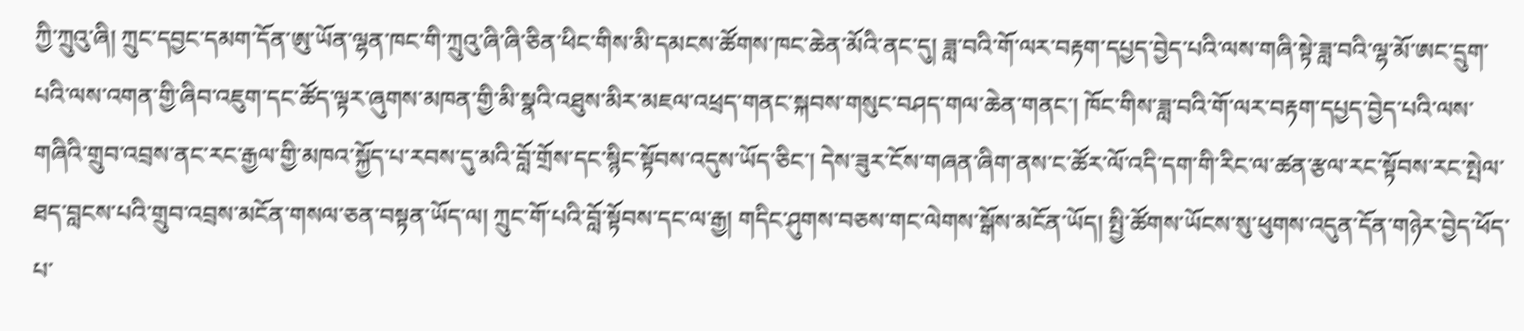ཀྱི་ཀྲུའུ་ཞི། ཀྲུང་དབྱང་དམག་དོན་ཨུ་ཡོན་ལྷན་ཁང་གི་ཀྲུའུ་ཞི་ཞི་ཅིན་ཕིང་གིས་མི་དམངས་ཚོགས་ཁང་ཆེན་མོའི་ནང་དུ། ཟླ་བའི་གོ་ལར་བརྟག་དཔྱད་བྱེད་པའི་ལས་གཞི་སྟེ་ཟླ་བའི་ལྷ་མོ་ཨང་དྲུག་པའི་ལས་འགན་གྱི་ཞིབ་འཇུག་དང་ཚོད་ལྟར་ཞུགས་མཁན་གྱི་མི་སྣའི་འཐུས་མིར་མཇལ་འཕྲད་གནང་སྐབས་གསུང་བཤད་གལ་ཆེན་གནང་། ཁོང་གིས་ཟླ་བའི་གོ་ལར་བརྟག་དཔྱད་བྱེད་པའི་ལས་གཞིའི་གྲུབ་འབྲས་ནང་རང་རྒྱལ་གྱི་མཁའ་སྐྱོད་པ་རབས་དུ་མའི་བློ་གྲོས་དང་སྙིང་སྟོབས་འདུས་ཡོད་ཅིང་། དེས་ཟུར་ངོས་གཞན་ཞིག་ནས་ང་ཚོར་ལོ་འདི་དག་གི་རིང་ལ་ཚན་རྩལ་རང་སྟོབས་རང་སྤེལ་ཐད་བླངས་པའི་གྲུབ་འབྲས་མངོན་གསལ་ཅན་བསྟན་ཡོད་ལ། ཀྲུང་གོ་པའི་བློ་སྟོབས་དང་ལ་རྒྱ། གདིང་ཤུགས་བཅས་གང་ལེགས་སྒོས་མངོན་ཡོད། སྤྱི་ཚོགས་ཡོངས་སུ་ཕུགས་འདུན་དོན་གཉེར་བྱེད་ཕོད་པ་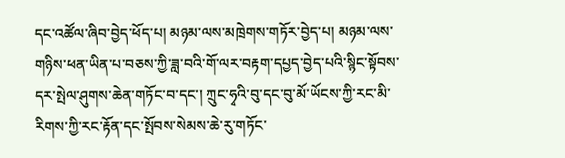དང་འཚོལ་ཞིབ་བྱེད་ཕོད་པ། མཉམ་ལས་མཁྲེགས་གཏོར་བྱེད་པ། མཉམ་ལས་གཉིས་ཕན་ཡིན་པ་བཅས་ཀྱི་ཟླ་བའི་གོ་ལར་བརྟག་དཔྱད་བྱེད་པའི་སྙིང་སྟོབས་དར་སྤེལ་ཤུགས་ཆེན་གཏོང་བ་དང་། ཀྲུང་ཧྭའི་བུ་དང་བུ་མོ་ཡོངས་ཀྱི་རང་མི་རིགས་ཀྱི་རང་རྟོན་དང་སྤོབས་སེམས་ཆེ་རུ་གཏོང་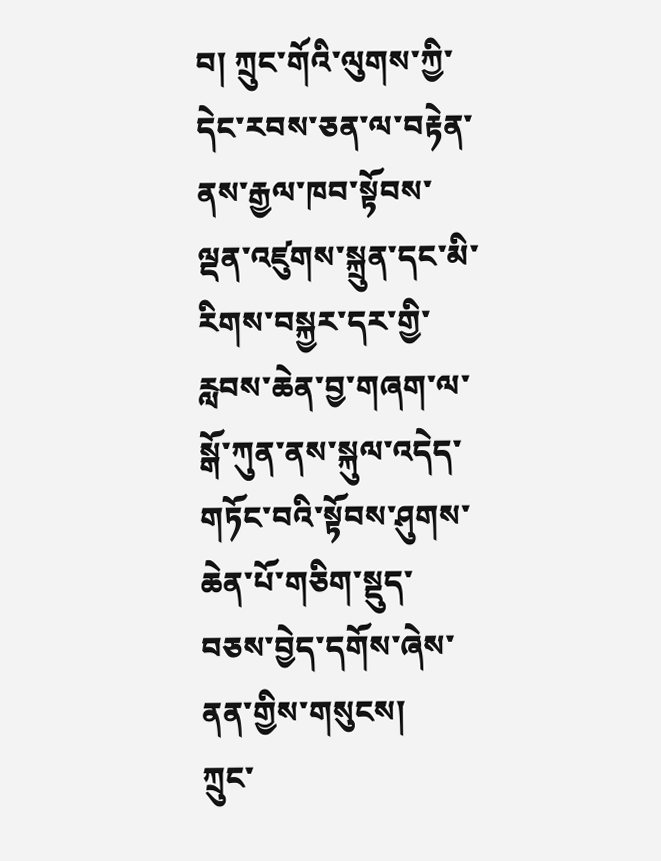བ། ཀྲུང་གོའི་ལུགས་ཀྱི་དེང་རབས་ཅན་ལ་བརྟེན་ནས་རྒྱལ་ཁབ་སྟོབས་ལྡན་འཛུགས་སྐྲུན་དང་མི་རིགས་བསྐྱར་དར་གྱི་རླབས་ཆེན་བྱ་གཞག་ལ་སྒོ་ཀུན་ནས་སྐུལ་འདེད་གཏོང་བའི་སྟོབས་ཤུགས་ཆེན་པོ་གཅིག་སྡུད་བཅས་བྱེད་དགོས་ཞེས་ནན་གྱིས་གསུངས།
ཀྲུང་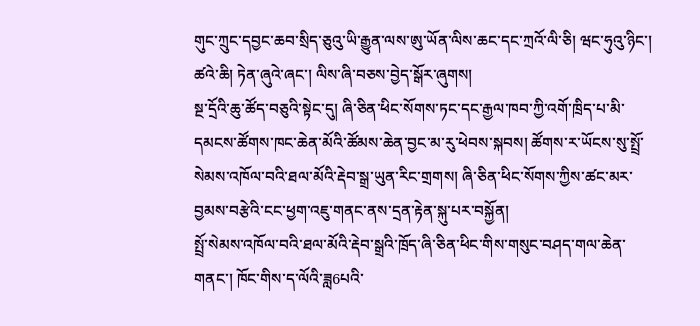གུང་ཀྲུང་དབྱང་ཆབ་སྲིད་ཅུའུ་ཡི་རྒྱུན་ལས་ཨུ་ཡོན་ལིས་ཆང་དང་ཀྲའོ་ལི་ཅི། ཝང་ཧུའུ་ཉིང་། ཚའེ་ཆི། ཏེན་ཞུའེ་ཞང་། ལིས་ཞི་བཅས་བྱེད་སྒོར་ཞུགས།
སྔ་དྲོའི་ཆུ་ཚོད་བཅུའི་སྟེང་དུ། ཞི་ཅིན་ཕིང་སོགས་ཏང་དང་རྒྱལ་ཁབ་ཀྱི་འགོ་ཁྲིད་པ་མི་དམངས་ཚོགས་ཁང་ཆེན་མོའི་ཚོམས་ཆེན་བྱང་མ་རུ་ཕེབས་སྐབས། ཚོགས་ར་ཡོངས་སུ་སྤྲོ་སེམས་འཁོལ་བའི་ཐལ་མོའི་རྡེབ་སྒྲ་ཡུན་རིང་གྲགས། ཞི་ཅིན་ཕིང་སོགས་ཀྱིས་ཚང་མར་བྱམས་བརྩེའི་ངང་ཕྱག་འཇུ་གནང་ནས་དྲན་རྟེན་སྐུ་པར་བསྐྱོན།
སྤྲོ་སེམས་འཁོལ་བའི་ཐལ་མོའི་རྡེབ་སྒྲའི་ཁྲོད་ཞི་ཅིན་ཕིང་གིས་གསུང་བཤད་གལ་ཆེན་གནང་། ཁོང་གིས་ད་ལོའི་ཟླ6པའི་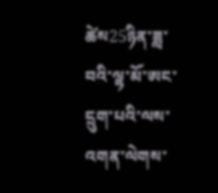ཚེས25ཉིན་ཟླ་བའི་ལྷ་མོ་ཨང་དྲུག་པའི་ལས་འགན་ལེགས་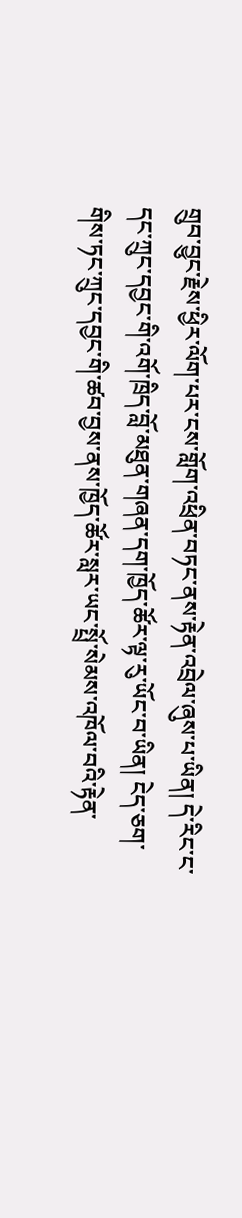གྲུབ་བྱུང་རྗེས་ཕྱིར་ལོག་པར་ངས་གློག་འཕྲིན་བཏང་ནས་རྟེན་འབྲེལ་ཞུས་པ་ཡིན། དེ་རིང་ང་དང་ཀྲུང་དབྱང་གི་འགོ་ཁྲིད་བློ་མཐུན་གཞན་དག་ཁྱོད་ཚོར་ལྟ་རུ་ཡོང་བ་ཡིན། ངེད་ཅག་གིས་ཏང་ཀྲུང་དབྱང་གི་ཚབ་བྱས་ནས་ཁྱོད་ཚོར་སླར་ཡང་སྤྲོ་སེམས་འཁོལ་བའི་རྟེན་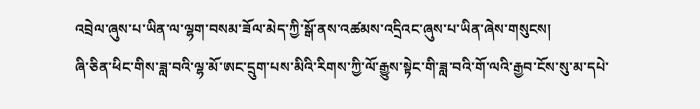འབྲེལ་ཞུས་པ་ཡིན་ལ་ལྷག་བསམ་ཟོལ་མེད་ཀྱི་སྒོ་ནས་འཚམས་འདྲིའང་ཞུས་པ་ཡིན་ཞེས་གསུངས།
ཞི་ཅིན་ཕིང་གིས་ཟླ་བའི་ལྷ་མོ་ཨང་དྲུག་པས་མིའི་རིགས་ཀྱི་ལོ་རྒྱུས་སྟེང་གི་ཟླ་བའི་གོ་ལའི་རྒྱབ་ངོས་སུ་མ་དཔེ་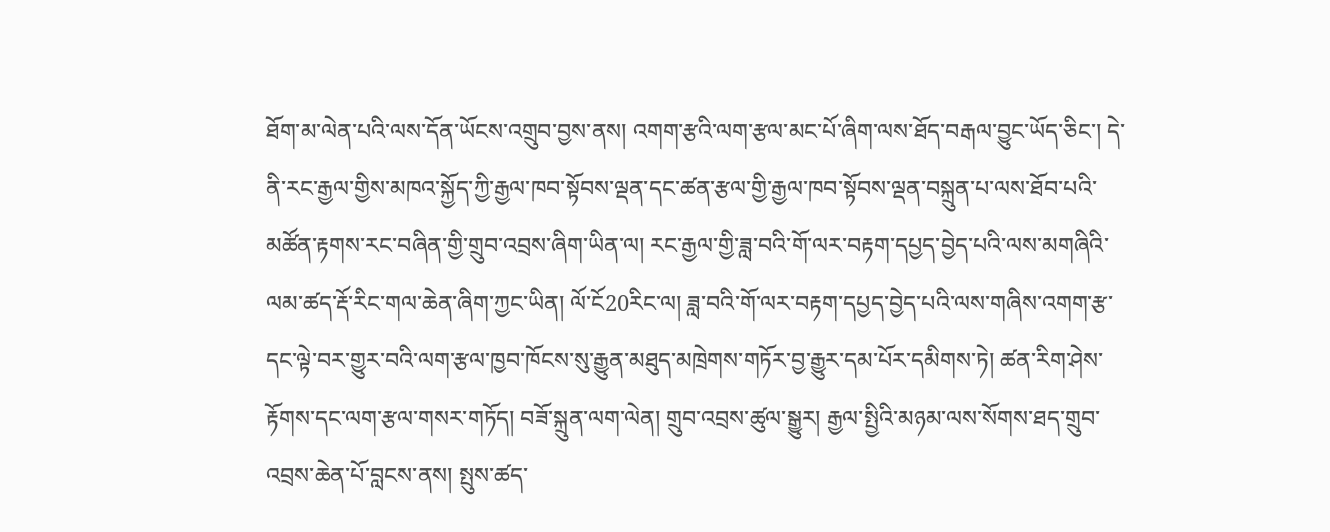ཐོག་མ་ལེན་པའི་ལས་དོན་ཡོངས་འགྲུབ་བྱས་ནས། འགག་རྩའི་ལག་རྩལ་མང་པོ་ཞིག་ལས་ཐོད་བརྒལ་བྱུང་ཡོད་ཅིང་། དེ་ནི་རང་རྒྱལ་གྱིས་མཁའ་སྐྱོད་ཀྱི་རྒྱལ་ཁབ་སྟོབས་ལྡན་དང་ཚན་རྩལ་གྱི་རྒྱལ་ཁབ་སྟོབས་ལྡན་བསྐྲུན་པ་ལས་ཐོབ་པའི་མཚོན་རྟགས་རང་བཞིན་གྱི་གྲུབ་འབྲས་ཞིག་ཡིན་ལ། རང་རྒྱལ་གྱི་ཟླ་བའི་གོ་ལར་བརྟག་དཔྱད་བྱེད་པའི་ལས་མགཞིའི་ལམ་ཚད་རྡོ་རིང་གལ་ཆེན་ཞིག་ཀྱང་ཡིན། ལོ་ངོ20རིང་ལ། ཟླ་བའི་གོ་ལར་བརྟག་དཔྱད་བྱེད་པའི་ལས་གཞིས་འགག་རྩ་དང་ལྟེ་བར་གྱུར་བའི་ལག་རྩལ་ཁྱབ་ཁོངས་སུ་རྒྱུན་མཐུད་མཁྲེགས་གཏོར་བྱ་རྒྱུར་དམ་པོར་དམིགས་ཏེ། ཚན་རིག་ཤེས་རྟོགས་དང་ལག་རྩལ་གསར་གཏོད། བཟོ་སྐྲུན་ལག་ལེན། གྲུབ་འབྲས་ཚུལ་སྒྱུར། རྒྱལ་སྤྱིའི་མཉམ་ལས་སོགས་ཐད་གྲུབ་འབྲས་ཆེན་པོ་བླངས་ནས། སྤུས་ཚད་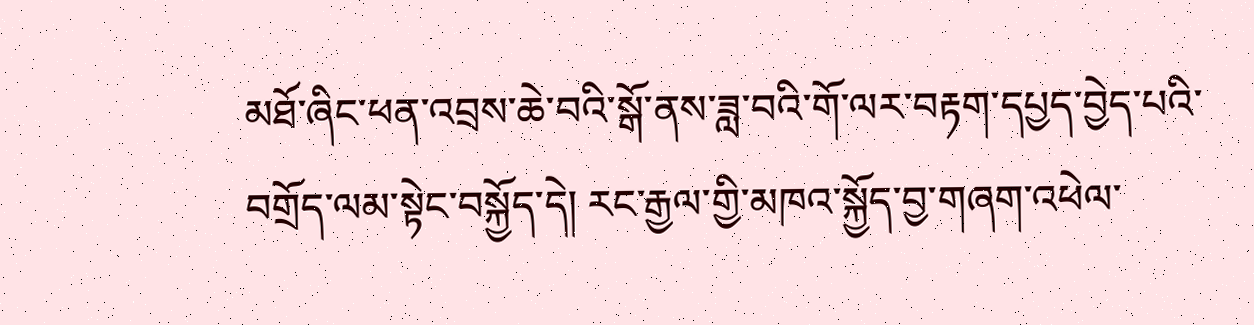མཐོ་ཞིང་ཕན་འབྲས་ཆེ་བའི་སྒོ་ནས་ཟླ་བའི་གོ་ལར་བརྟག་དཔྱད་བྱེད་པའི་བགྲོད་ལམ་སྟེང་བསྐྱོད་དེ། རང་རྒྱལ་གྱི་མཁའ་སྐྱོད་བྱ་གཞག་འཕེལ་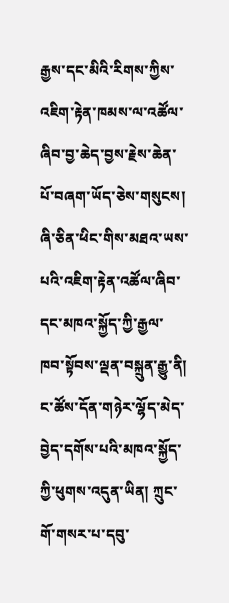རྒྱས་དང་མིའི་རིགས་ཀྱིས་འཇིག་རྟེན་ཁམས་ལ་འཚོལ་ཞིབ་བྱ་ཆེད་བྱས་རྗེས་ཆེན་པོ་བཞག་ཡོད་ཅེས་གསུངས།
ཞི་ཅིན་ཕིང་གིས་མཐའ་ཡས་པའི་འཇིག་རྟེན་འཚོལ་ཞིབ་དང་མཁའ་སྐྱོད་ཀྱི་རྒྱལ་ཁབ་སྟོབས་ལྡན་བསྐྲུན་རྒྱུ་ནི། ང་ཚོས་དོན་གཉེར་ལྷོད་མེད་བྱེད་དགོས་པའི་མཁའ་སྐྱོད་ཀྱི་ཕུགས་འདུན་ཡིན། ཀྲུང་གོ་གསར་པ་དབུ་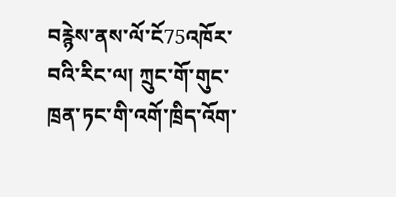བརྙེས་ནས་ལོ་ངོ75འཁོར་བའི་རིང་ལ། ཀྲུང་གོ་གུང་ཁྲན་ཏང་གི་འགོ་ཁྲིད་འོག་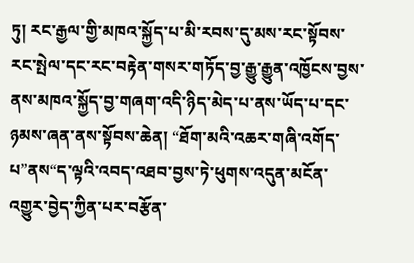ཏུ། རང་རྒྱལ་གྱི་མཁའ་སྐྱོད་པ་མི་རབས་དུ་མས་རང་སྟོབས་རང་སྤེལ་དང་རང་བརྟེན་གསར་གཏོད་བྱ་རྒྱུ་རྒྱུན་འཁྱོངས་བྱས་ནས་མཁའ་སྐྱོད་བྱ་གཞག་འདི་ཉིད་མེད་པ་ནས་ཡོད་པ་དང་ཉམས་ཞན་ནས་སྟོབས་ཆེན། “ཐོག་མའི་འཆར་གཞི་འགོད་པ”ནས“ད་ལྟའི་འབད་འཐབ་བྱས་ཏེ་ཕུགས་འདུན་མངོན་འགྱུར་བྱེད་ཀྱིན་པར་བརྩོན་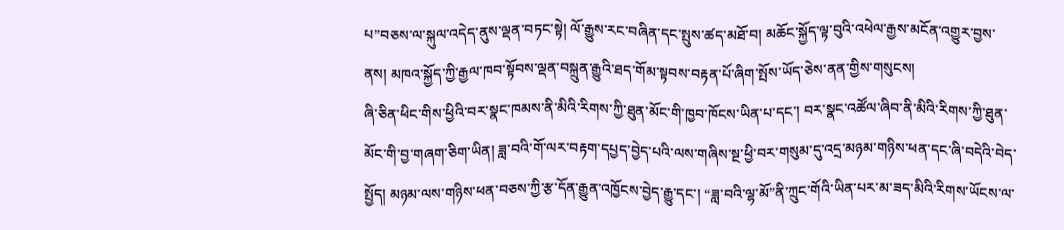པ”བཅས་ལ་སྐུལ་འདེད་ནུས་ལྡན་བཏང་སྟེ། ལོ་རྒྱུས་རང་བཞིན་དང་སྤུས་ཚད་མཐོ་བ། མཆོང་སྐྱོད་ལྟ་བུའི་འཕེལ་རྒྱས་མངོན་འགྱུར་བྱས་ནས། མཁའ་སྐྱོད་ཀྱི་རྒྱལ་ཁབ་སྟོབས་ལྡན་བསྐྲུན་རྒྱུའི་ཐད་གོམ་སྟབས་བརྟན་པོ་ཞིག་སྤོས་ཡོད་ཅེས་ནན་གྱིས་གསུངས།
ཞི་ཅིན་ཕིང་གིས་ཕྱིའི་བར་སྣང་ཁམས་ནི་མིའི་རིགས་ཀྱི་ཐུན་མོང་གི་ཁྱབ་ཁོངས་ཡིན་པ་དང་། བར་སྣང་འཚོལ་ཞིབ་ནི་མིའི་རིགས་ཀྱི་ཐུན་མོང་གི་བྱ་གཞག་ཅིག་ཡིན། ཟླ་བའི་གོ་ལར་བརྟག་དཔྱད་བྱེད་པའི་ལས་གཞིས་སྔ་ཕྱི་བར་གསུམ་དུ་འདྲ་མཉམ་གཉིས་ཕན་དང་ཞི་བདེའི་བེད་སྤྱོད། མཉམ་ལས་གཉིས་ཕན་བཅས་ཀྱི་རྩ་དོན་རྒྱུན་འཁྱོངས་བྱེད་རྒྱུ་དང་། “ཟླ་བའི་ལྷ་མོ”ནི་ཀྲུང་གོའི་ཡིན་པར་མ་ཟད་མིའི་རིགས་ཡོངས་ལ་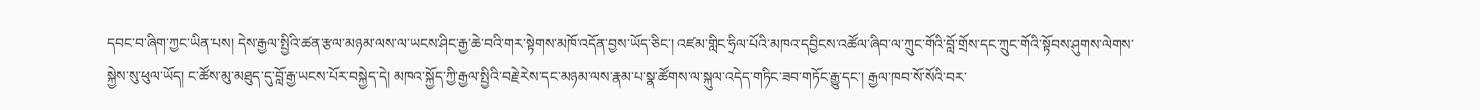དབང་བ་ཞིག་ཀྱང་ཡིན་པས། དེས་རྒྱལ་སྤྱིའི་ཚན་རྩལ་མཉམ་ལས་ལ་ཡངས་ཤིང་རྒྱ་ཆེ་བའི་གར་སྟེགས་མཁོ་འདོན་བྱས་ཡོད་ཅིང་། འཛམ་གླིང་ཧྲིལ་པོའི་མཁའ་དབྱིངས་འཚོལ་ཞིབ་ལ་ཀྲུང་གོའི་བློ་གྲོས་དང་ཀྲུང་གོའི་སྟོབས་ཤུགས་ལེགས་སྐྱེས་སུ་ཕུལ་ཡོད། ང་ཚོས་མུ་མཐུད་དུ་བློ་རྒྱ་ཡངས་པོར་བསྐྱེད་དེ། མཁའ་སྐྱོད་ཀྱི་རྒྱལ་སྤྱིའི་བརྗེ་རེས་དང་མཉམ་ལས་རྣམ་པ་སྣ་ཚོགས་ལ་སྐུལ་འདེད་གཏིང་ཟབ་གཏོང་རྒྱུ་དང་། རྒྱལ་ཁབ་སོ་སོའི་བར་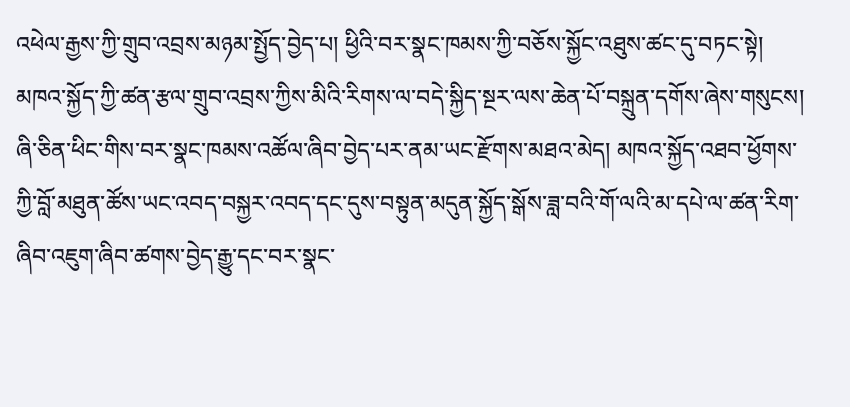འཕེལ་རྒྱས་ཀྱི་གྲུབ་འབྲས་མཉམ་སྤྱོད་བྱེད་པ། ཕྱིའི་བར་སྣང་ཁམས་ཀྱི་བཅོས་སྐྱོང་འཐུས་ཚང་དུ་བཏང་སྟེ། མཁའ་སྐྱོད་ཀྱི་ཚན་རྩལ་གྲུབ་འབྲས་ཀྱིས་མིའི་རིགས་ལ་བདེ་སྐྱིད་སྔར་ལས་ཆེན་པོ་བསྐྲུན་དགོས་ཞེས་གསུངས།
ཞི་ཅིན་ཕིང་གིས་བར་སྣང་ཁམས་འཚོལ་ཞིབ་བྱེད་པར་ནམ་ཡང་རྫོགས་མཐའ་མེད། མཁའ་སྐྱོད་འཐབ་ཕྱོགས་ཀྱི་བློ་མཐུན་ཚོས་ཡང་འབད་བསྐྱར་འབད་དང་དུས་བསྟུན་མདུན་སྐྱོད་སྒོས་ཟླ་བའི་གོ་ལའི་མ་དཔེ་ལ་ཚན་རིག་ཞིབ་འཇུག་ཞིབ་ཚགས་བྱེད་རྒྱུ་དང་བར་སྣང་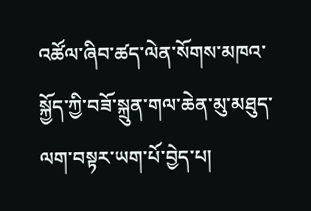འཚོལ་ཞིབ་ཚད་ལེན་སོགས་མཁའ་སྐྱོད་ཀྱི་བཟོ་སྐྲུན་གལ་ཆེན་མུ་མཐུད་ལག་བསྟར་ཡག་པོ་བྱེད་པ།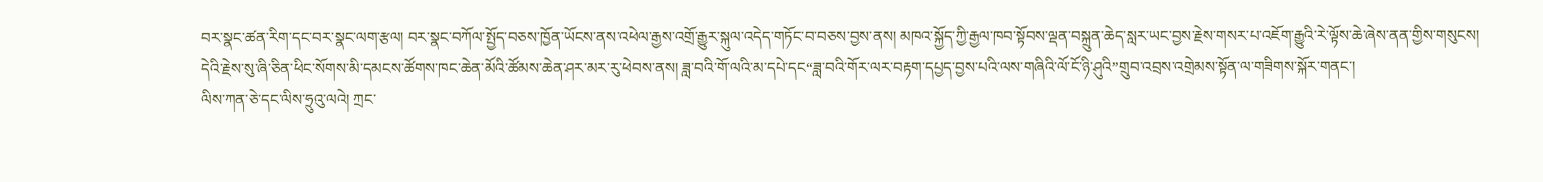བར་སྣང་ཚན་རིག་དང་བར་སྣང་ལག་རྩལ། བར་སྣང་བཀོལ་སྤྱོད་བཅས་ཁྱོན་ཡོངས་ནས་འཕེལ་རྒྱས་འགྲོ་རྒྱུར་སྐུལ་འདེད་གཏོང་བ་བཅས་བྱས་ནས། མཁའ་སྐྱོད་ཀྱི་རྒྱལ་ཁབ་སྟོབས་ལྡན་བསྐྲུན་ཆེད་སླར་ཡང་བྱས་རྗེས་གསར་པ་འཇོག་རྒྱུའི་རེ་ལྟོས་ཆེ་ཞེས་ནན་གྱིས་གསུངས།
དེའི་རྗེས་སུ་ཞི་ཅིན་ཕིང་སོགས་མི་དམངས་ཚོགས་ཁང་ཆེན་མོའི་ཚོམས་ཆེན་ཤར་མར་རུ་ཕེབས་ནས། ཟླ་བའི་གོ་ལའི་མ་དཔེ་དང“ཟླ་བའི་གོར་ལར་བརྟག་དཔྱད་བྱས་པའི་ལས་གཞིའི་ལོ་ངོ་ཉི་ཤུའི”གྲུབ་འབྲས་འགྲེམས་སྟོན་ལ་གཟིགས་སྐོར་གནང་།
ལིས་ཀན་ཅེ་དང་ལིས་ཧྲུའུ་ལའེ། ཀྲང་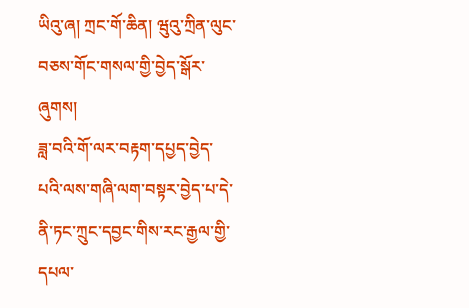ཡིའུ་ཞ། ཀྲང་གོ་ཆིན། ཝུའུ་ཀྲིན་ལུང་བཅས་གོང་གསལ་གྱི་བྱེད་སྒོར་ཞུགས།
ཟླ་བའི་གོ་ལར་བརྟག་དཔྱད་བྱེད་པའི་ལས་གཞི་ལག་བསྟར་བྱེད་པ་དེ་ནི་ཏང་ཀྲུང་དབྱང་གིས་རང་རྒྱལ་གྱི་དཔལ་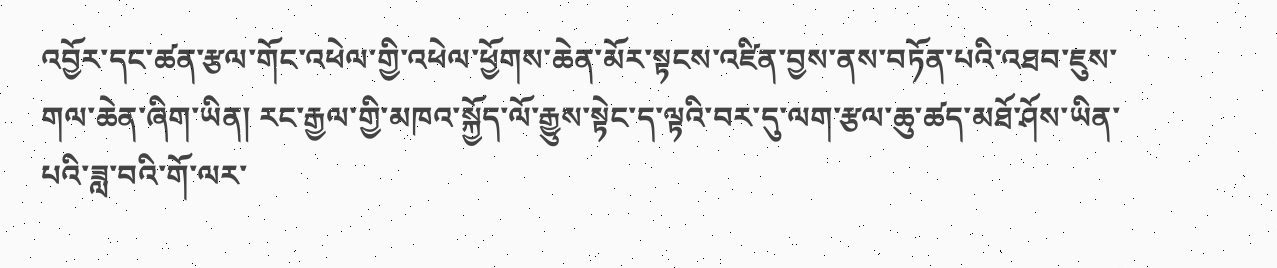འབྱོར་དང་ཚན་རྩལ་གོང་འཕེལ་གྱི་འཕེལ་ཕྱོགས་ཆེན་མོར་སྟངས་འཛིན་བྱས་ནས་བཏོན་པའི་འཐབ་ཇུས་གལ་ཆེན་ཞིག་ཡིན། རང་རྒྱལ་གྱི་མཁའ་སྐྱོད་ལོ་རྒྱུས་སྟེང་ད་ལྟའི་བར་དུ་ལག་རྩལ་ཆུ་ཚད་མཐོ་ཤོས་ཡིན་པའི་ཟླ་བའི་གོ་ལར་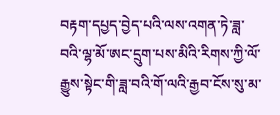བརྟག་དཔྱད་བྱེད་པའི་ལས་འགན་ཏེ་ཟླ་བའི་ལྷ་མོ་ཨང་དྲུག་པས་མིའི་རིགས་ཀྱི་ལོ་རྒྱུས་སྟེང་གི་ཟླ་བའི་གོ་ལའི་རྒྱབ་ངོས་སུ་མ་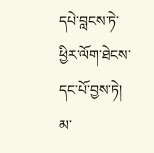དཔེ་བླངས་ཏེ་ཕྱིར་ལོག་ཐེངས་དང་པོ་བྱས་ཏེ། མ་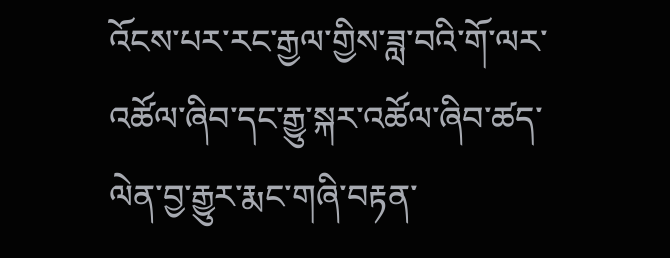འོངས་པར་རང་རྒྱལ་གྱིས་ཟླ་བའི་གོ་ལར་འཚོལ་ཞིབ་དང་རྒྱུ་སྐར་འཚོལ་ཞིབ་ཚད་ལེན་བྱ་རྒྱུར་རྨང་གཞི་བརྟན་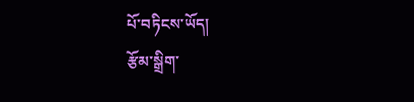པོ་བཏིངས་ཡོད།
རྩོམ་སྒྲིག་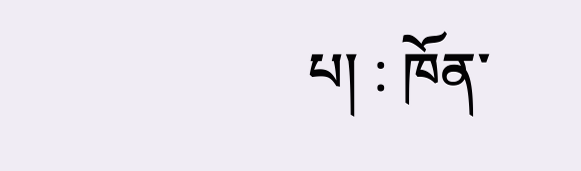པ། : ཁོན་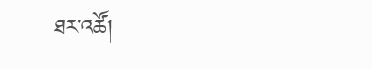ཐར་འཚོ།